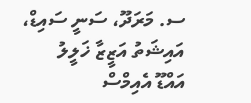ސ. މަރަދޫ، ސަނީ ސައިޑް، އައިޝަތު އަޒީޒާ ޚަލީލު
އައްޑޫ އެއިމްސް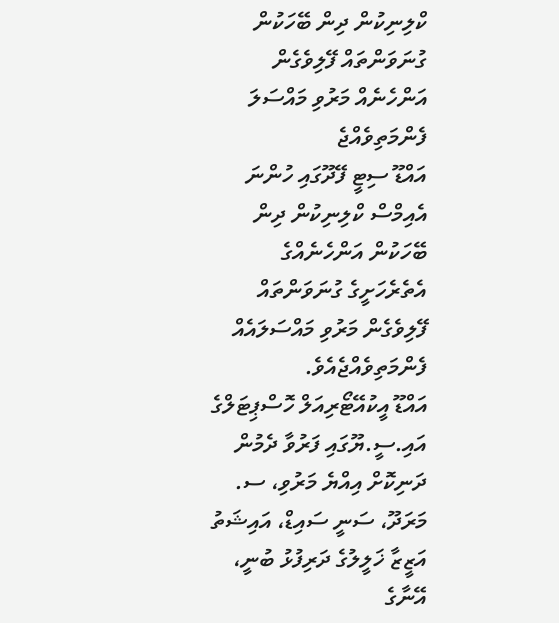ކްލިނިކުން ދިން ބޭހަކުން ގުނަވަންތައް ފޭލިވެގެން އަންހެނެއް މަރުވި މައްސަލަ ފެންމަތިވެއްޖެ
އައްޑޫ ސިޓީ ފޭދޫގައި ހުންނަ އެއިމްސް ކްލިނިކުން ދިން ބޭހަކުން އަންހެނެއްގެ އެތެރެހަށީގެ ގުނަވަންތައް ފޭލިވެގެން މަރުވި މައްސަލައެއް ފެންމަތިވެއްޖެއެވެ.
އައްޑޫ އީކުއޭޓޯރިއަލް ހޮސްޕިޓަލްގެ އައި.ސީ.ޔޫގައި ފަރުވާ ދެމުން ދަނިކޮށް އިއްޔެ މަރުވި، ސ. މަރަދޫ، ސަނީ ސައިޑް، އައިޝަތު އަޒީޒާ ޚަލީލުގެ ދަރިފުޅު ބުނީ، އޭނާގެ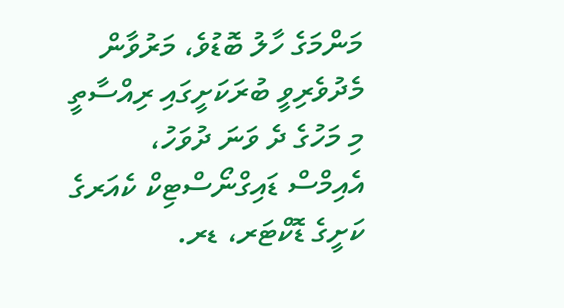މަންމަގެ ހާލު ބޮޑުވެ، މަރުވާން މެދުވެރިވީ ބުރަކަށީގައި ރިއްސާތީ މި މަހުގެ ދެ ވަނަ ދުވަހު، އެއިމްސް ޑައިގްނޯސްޓިކް ކެއަރގެ ކަށީގެ ޑޮކްޓަރ، ޑރ.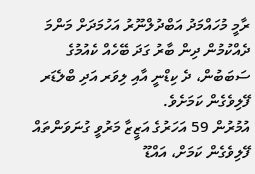ރާމީ މުހައްމަދު އަބްދުލްނޫރު އަހުމަދަށް މަންމަ ދެއްކުމުން ދިން ބާރު ގަދަ ބޭހެއް ކެއުމުގެ ސަބަބުން، ދެ ކިޑްނީ އާއި ލިވަރ އަދި ބްލެޑަރ ފޭލިވެގެން ކަމަށެވެ.
އުމުރުން 59 އަހަރުގެ އަޒީޒާ މަރުވީ ގުނަވަންތައް ފޭލިވެގެން ކަމަށް، އައްޑޫ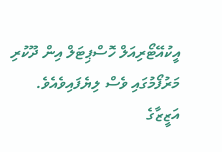އީކުއޭޓޯރިއަލް ހޮސްޕިޓަލް އިން ދޫކުރި މަރުފޯމުގައި ވެސް ލިޔެފައިވެއެވެ.
އަޒީޒާގެ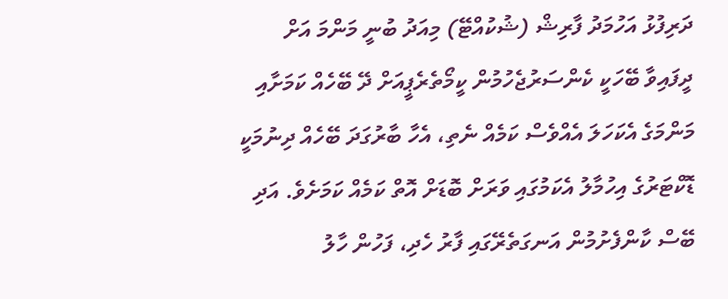ދަރިފުޅު އަހުމަދު ފާރިޝް (ޝުކުއްޓޭ) މިއަދު ބުނީ މަންމަ އަށް ދީފައިވާ ބޭހަކީ ކެންސަރުޖެހުމުން ކީމޯތެރެޕީއަށް ދޭ ބޭހެއް ކަމަށާއި މަންމަގެ އެކަހަލަ އެއްވެސް ކަމެއް ނެތި، އެހާ ބާރުގަދަ ބޭހެއް ދިނުމަކީ ޑޮކްޓަރުގެ އިހުމާލު އެކަމުގައި ވަރަށް ބޮޑަށް އޮތް ކަމެއް ކަމަށެވެ. އަދި ބޭސް ކާންފެށުމުން އަނގަތެރޭގައި ފާރު ހެދި، ފަހުން ހާލު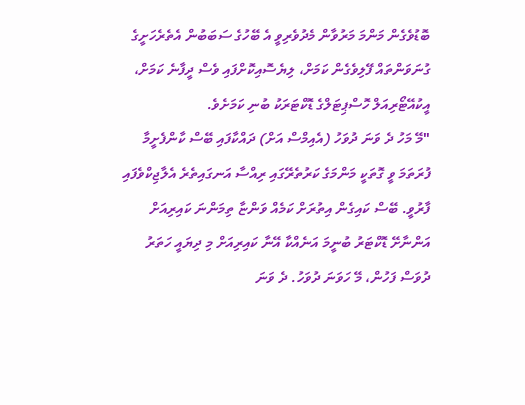ބޮޑުވެގެން މަންމަ މަރުވާން މެދުވެރިވީ އެ ބޭހުގެ ސަބަބުން އެތެރެހަށީގެ ގުނަވަންތައް ފޭލިވެގެން ކަމަށް، ލިޔެސޮއިކޮށްފައި ވެސް ދީފާނެ ކަމަށް، އީކުއޭޓޯރިއަލް ހޮސްޕިޓަލްގެ ޑޮކްޓަރަކު ބުނި ކަމަށެވެ.
"މޭ މަހު ދެ ވަނަ ދުވަހު (އެއިމްސް އަށް) ދައްކާފައި ބޭސް ކާންފެށީމާ ފުރަތަމަ ވީ ގޮތަކީ މަންމަގެ ކަރުތެރޭގައި ރިއްސާ އަނގައިތެރެ އެލާޖިކްވެފައި ފާރުވީ. ބޭސް ކައިގެން އިތުރަށް ކަމެއް ވަންޏާ ތިމަންނަ ކައިރިއަށް އަންނާށޭ ޑޮކްޓަރު ބުނީމަ އަނެއްކާ އޭނާ ކައިރިއަށް މި ދިޔައީ ހަތަރު ދުވަސް ފަހުން، މޭ ހަވަނަ ދުވަހު. ދެ ވަނަ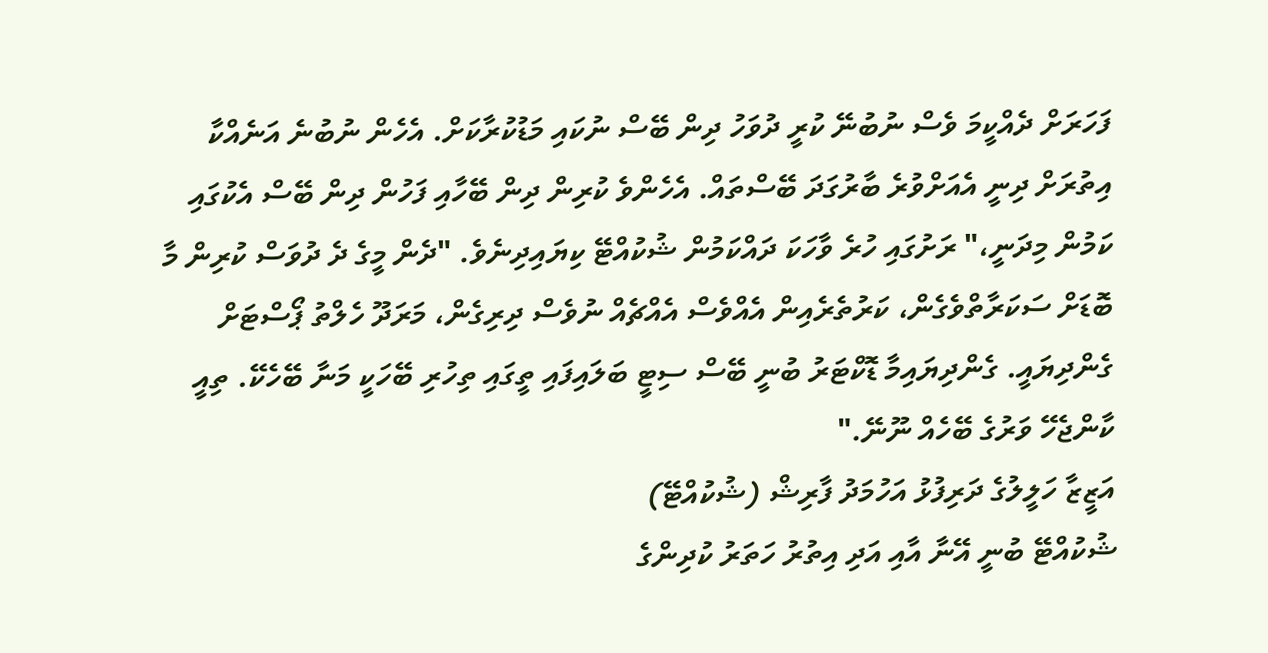ފަހަރަށް ދެއްކީމަ ވެސް ނުބުނޭ ކުރީ ދުވަހު ދިން ބޭސް ނުކައި މަޑުކުރާކަށް. އެހެން ނުބުނެ އަނެއްކާ އިތުރަށް ދިނީ އެއަށްވުރެ ބާރުގަދަ ބޭސްތައް. އެހެންވެ ކުރިން ދިން ބޭހާއި ފަހުން ދިން ބޭސް އެކުގައި ކަމުން މިދަނީ،" ރަށުގައި ހުރެ ވާހަކަ ދައްކަމުން ޝުކުއްޓޭ ކިޔައިދިނެވެ. "ދެން މީގެ ދެ ދުވަސް ކުރިން މާ ބޮޑަށް ސަކަރާތްވެގެން، ކަރުތެރެއިން އެއްވެސް އެއްޗެއް ނުވެސް ދިރިގެން، މަރަދޫ ހެލްތު ޕޯސްޓަށް ގެންދިޔައީ. ގެންދިޔައިމާ ޑޮކްޓަރު ބުނީ ބޭސް ސިޓީ ބަލައިފައި ތީގައި ތިހުރި ބޭހަކީ މަނާ ބޭހެކޭ. ތިއީ ކާންޖެހޭ ވަރުގެ ބޭހެއް ނޫނޭ."
އަޒީޒާ ހަލީލުގެ ދަރިފުޅު އަހުމަދު ފާރިޝް (ޝުކުއްޓޭ)
ޝުކުއްޓޭ ބުނީ އޭނާ އާއި އަދި އިތުރު ހަތަރު ކުދިންގެ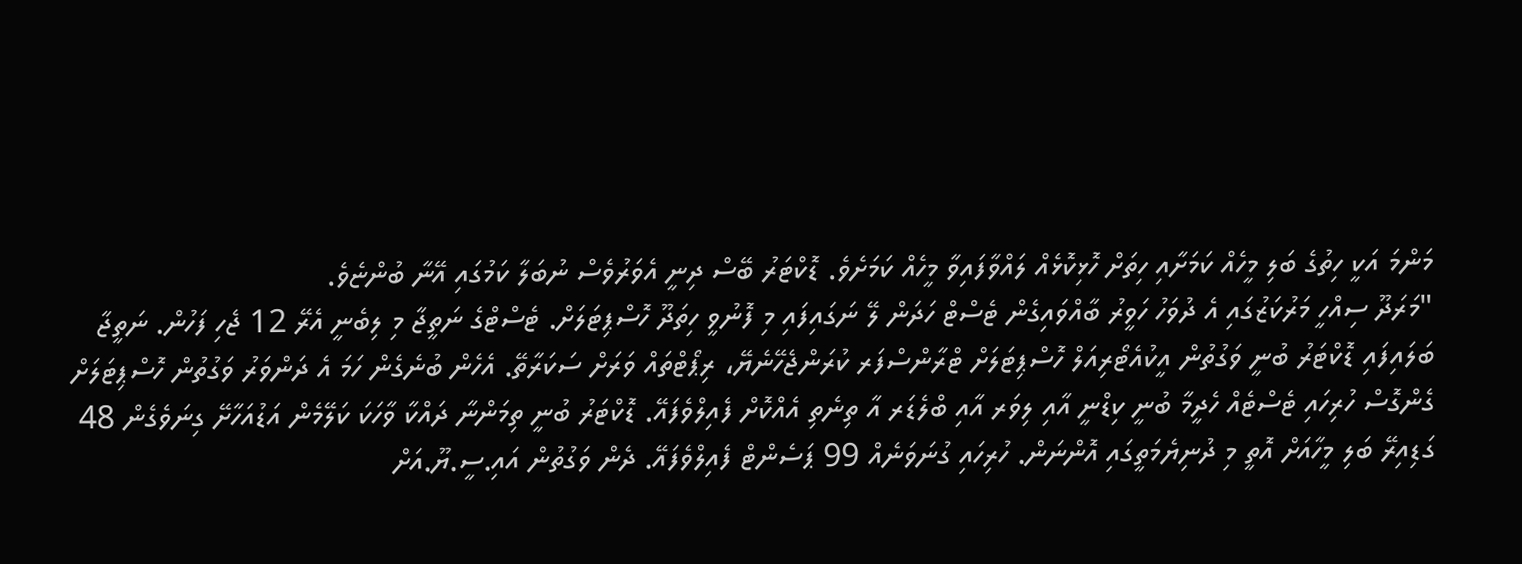މަންމަ އަކީ ހިތުގެ ބަލި މީހެއް ކަމަށާއި ހިތަށް ހޮޅިކޮޅެއް ލައްވާފައިވާ މީހެއް ކަމަށެވެ. ޑޮކްޓަރު ބޭސް ދިނީ އެވަރުވެސް ނުބަލާ ކަމުގައި އޭނާ ބުންޏެވެ.
"މަރަދޫ ސިއްހީ މަރުކަޒުގައި އެ ދުވަހު ހަވީރު ބާއްވައިގެން ޓެސްޓް ހަދަން ލޭ ނަގައިފައި މި ފޮނުވީ ހިތަދޫ ހޮސްޕިޓަލަށް. ޓެސްޓްގެ ނަތީޖާ މި ލިބެނީ އެރޭ 12 ޖެހި ފަހުން. ނަތީޖާ ބަލައިފައި ޑޮކްޓަރު ބުނީ ވަގުތުން އީކުއެޓޯރިއަލް ހޮސްޕިޓަލަށް ޓްރާންސްފަރ ކުރަންޖެހޭނެޔޭ، ރިޕޯޓްތައް ވަރަށް ސަކަރާތޭ. އެހެން ބުނެގެން ހަމަ އެ ދަންވަރު ވަގުތުން ހޮސްޕިޓަލަށް ގެންގޮސް ހުރިހައި ޓެސްޓެއް ހެދީމާ ބުނީ ކިޑްނީ އާއި ލިވަރ އާއި ބްލެޑަރ އާ ތިނެތި އެއްކޮށް ފެއިލްވެފައޭ. ޑޮކްޓަރު ބުނީ ތިމަންނާ ދައްކާ ވާހަކަ ކަލޭމެން އަޑުއަހާށޭ ގިނަވެގެން 48 ގަޑިއިރޭ ބަލި މީހާއަށް އޮތީ މި ދުނިޔެމަތީގައި އޮންނަން. ހުރިހައި ގުނަވަނެއް 99 ޕަސެންޓް ފެއިލްވެފައޭ. ދެން ވަގުތުން އައި.ސީ.ޔޫ.އަށް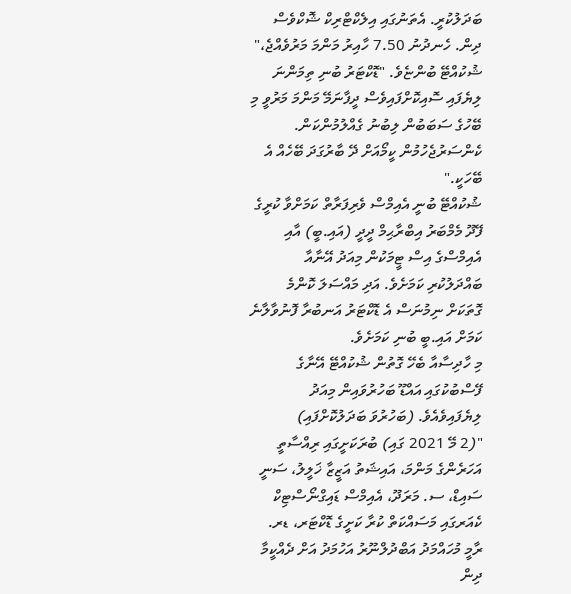ބަދަލުކުރީ. އެތަނުގައި އިލެކްޓްރިކް ޝޮކްވެސް ދިން. ހެނދުނު 7.50 ހާއިރު މަންމަ މަރުވެއްޖެ،" ޝުކުއްޓޭ ބުންޏެވެ. "ޑޮކްޓަރު ބުނި ތިމަންނަ ލިޔެފައި ސޮއިކޮށްފައިވެސް ދީފާނަމޭ މަންމަ މަރުވީ މި ބޭހުގެ ސަބަބުން ލިބުނު ގެއްލުމުންކަން. ކެންސަރުޖެހުމުން ކީމޯއަށް ދޭ ބާރުގަދަ ބޭހެއް އެ ބޭހަކީ."
ޝުކުއްޓޭ ބުނީ އެއިމްސް ވެރިފަރާތް ކަމަށްވާ ކުރީގެ ފޭދޫ މެމްބަރު އިބްރާޙިމް ދީދީ (އައި.ބީ) އާއި އެއިމްސްގެ އިސް ޓީމަކުން މިއަދު އޭނާއާ ބައްދަލުކުރި ކަމަށެވެ. އަދި މައްސަލަ ކޮންމެ ގޮތަކަށް ނިމުނަސް އެ ޑޮކްޓަރު އަނބުރާ ފޮނުވާލާނެ ކަމަށް އައި.ބީ ބުނި ކަމަށެވެ.
މި ހާދިސާއާ ބެހޭ ގޮތުން ޝުކުއްޓޭ އޭނާގެ ފޭސްބުކުގައި އައްޑޫ ބަހުރުވައިން މިއަދު ލިޔެފައިވެއެވެ. (ބަހުރުވަ ބަދަލުކޮށްފައި)
"(2 މޭ 2021 ގައި) ބުރަކަށީގައި ރިއްސާތީ އަހަރެންގެ މަންމަ، އައިޝަތު އަޒީޒާ ޚަލީލު، ސަނީ ސައިޑް، ސ. މަރަދޫ، އެއިމްސް ޑައިގްނޯސްޓިކް ކެއަރގައި މަސައްކަތް ކުރާ ކަށީގެ ޑޮކްޓަރ، ޑރ. ރާމީ މުހައްމަދު އަބްދުލްނޫރު އަހުމަދު އަށް ދެއްކީމާ ދިން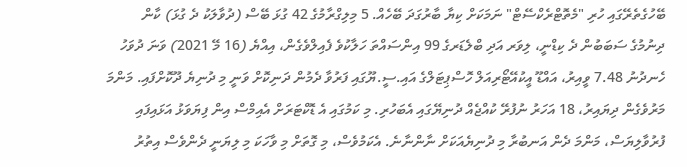ބޭހުގެތެރޭގައި ހުރި "މެތޮޓްރެކްސޭޓް" ނަމަކަށް ކިޔާ ބާރުގަދަ ބޭހެއް. 5 މިލިގްރާމުގެ 42 ގުޅަ ބޭސް (ދުވާލަކު ދެ ގުޅަ) ކާން ދިނުމުގެ ސަބަބުން ދެ ކިޑްނީ، ލިވަރ އަދި ބްލެޑަރގެ 99 އިންސައްތަ ހަލާކުވެ ފެއިލްވެގެން، އިއްޔެ (16 މޭ 2021) ވަނަ ދުވަހު ހެނދުނު 7.48 ވީއިރު، އައްޑޫ އީކުއޭޓޯރިއަލް ހޮސްޕިޓަލްގެ އައި.ސީ.ޔޫގައި ފަރުވާ ދެމުން ދަނިކޮށް ވަނީ މި ދުނިޔެ ދޫކޮށްފައި. މަންމަ މަރުވެގެން ދިޔައިރު، 18 އަހަރު ނުފުރޭ ކުއްޖެއް ދުނިޔޭގައި އެބަހުރި. މި ކަމުގައި އެ ޑޮކްޓަރަށް އެއިމްސް އިން ފިޔަވަޅު އަޅައިފައި ފުރުވާލިޔަސް، މަންމަ ދެން އަނބުރާ މި ދުނިޔެއަކަށް ނާންނާނެ. އެކަމުވެސް، މި ގޮތަށް މި ވާހަކަ މި ލިޔަނީ ދެންވެސް އިތުރު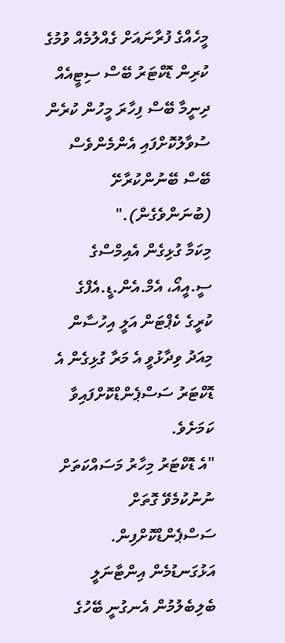މީހެއްގެ ފުރާނައަށް ގެއްލުމެއް ވުމުގެ ކުރިން ޑޮކްޓަރު ބޭސް ސިޓީއެއް ދިނީމާ ބޭސް ފިހާރަ މީހުން ކުރެން ސުވާލުކޮށްފައި އެންމެންވެސް ބޭސް ބޭނުންކުރާށޭ (ބުނަންވެގެން)."
މިކަމާ ގުޅިގެން އެއިމްސްގެ ސީ.އީއޯ، އެމް.އެން.ޑީ.އެފްގެ ކުރީގެ ކެޕްޓަން އަލީ އިހުސާން މިއަދު ވިދާޅުވީ އެ މަރާ ގުޅިގެން އެ ޑޮކްޓަރު ސަސްޕެންޑްކޮށްފައިވާ ކަމަށެވެ.
"އެ ޑޮކްޓަރު މިހާރު މަސައްކަތަށް ނުނުކުމެވޭ ގޮތަށް ސަސްޕެންޑްކޮށްފިން. އަޅުގަނޑުމެން އިންޓާނަލީ ބެލިބެލުމުން އެނގުނީ ބޭހުގެ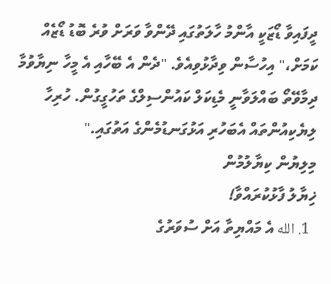ދީފައިވާ ޑޯޒަކީ އާންމު ހާލަތުގައި ދޭންވާ ވަރަށް ވުރެ ބޮޑު ޑޯޒެއް ކަމަށް،" އިހުސާން ވިދާޅުވިއެވެ. "ދެން އެ ބޭހާއި އެ މީހާ ނިޔާވުމާ ދިމާވޭތޯ ބައްލަވާނީ މެޑިކަލް ކައުންސިލްގެ ތަހުގީގުން. ހުރިހާ ލިޔެކިއުންތައް އެބަހުރި އަޅުގަނޑުމެންގެ އަތުގައި."
މިލިޔުން ކިޔާލުމުން
ޚިޔާލު ފާޅުކުރައްވާ!
  1. الله އެ މައްޔިތާ އަށް ސުވަރުގެ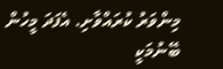މިންވަރު ކުރައްވާށި. އެފަދަ މީހުން ބޭނުމަކީ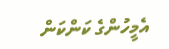އެމީހުންގެ ކަންކަން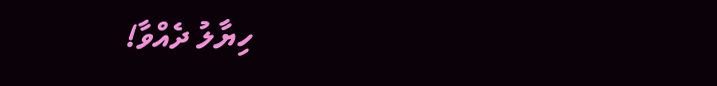ހިޔާލު ދެއްވާ!